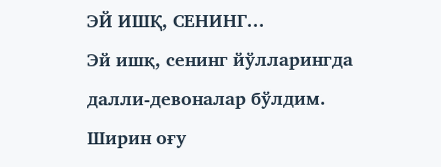ЭЙ ИШҚ, СЕНИНГ...
Эй ишқ, сенинг йўлларингда далли-девоналар бўлдим.
Ширин оғу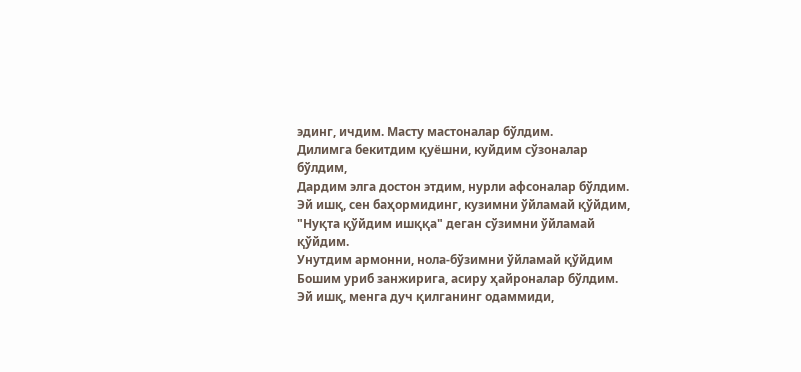эдинг, ичдим. Масту мастоналар бўлдим.
Дилимга бекитдим қуёшни, куйдим сўзоналар бўлдим,
Дардим элга достон этдим, нурли афсоналар бўлдим.
Эй ишқ, сен баҳормидинг, кузимни ўйламай қўйдим,
"Нуқта қўйдим ишққа" деган сўзимни ўйламай қўйдим.
Унутдим армонни, нола-бўзимни ўйламай қўйдим
Бошим уриб занжирига, асиру ҳайроналар бўлдим.
Эй ишқ, менга дуч қилганинг одаммиди,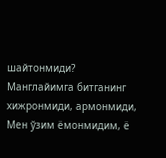шайтонмиди?
Манглайимга битганинг хижронмиди, армонмиди,
Мен ўзим ёмонмидим, ё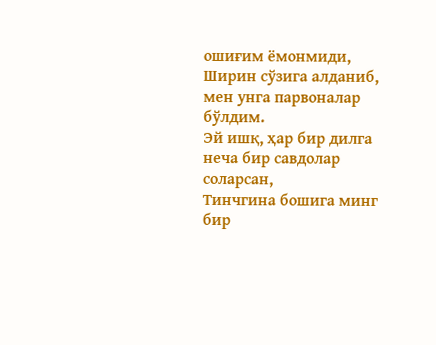ошиғим ёмонмиди,
Ширин сўзига алданиб, мен унга парвоналар бўлдим.
Эй ишқ, ҳар бир дилга неча бир савдолар соларсан,
Тинчгина бошига минг бир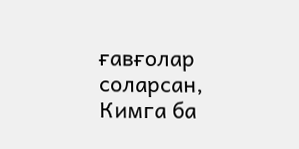ғавғолар соларсан,
Кимга ба